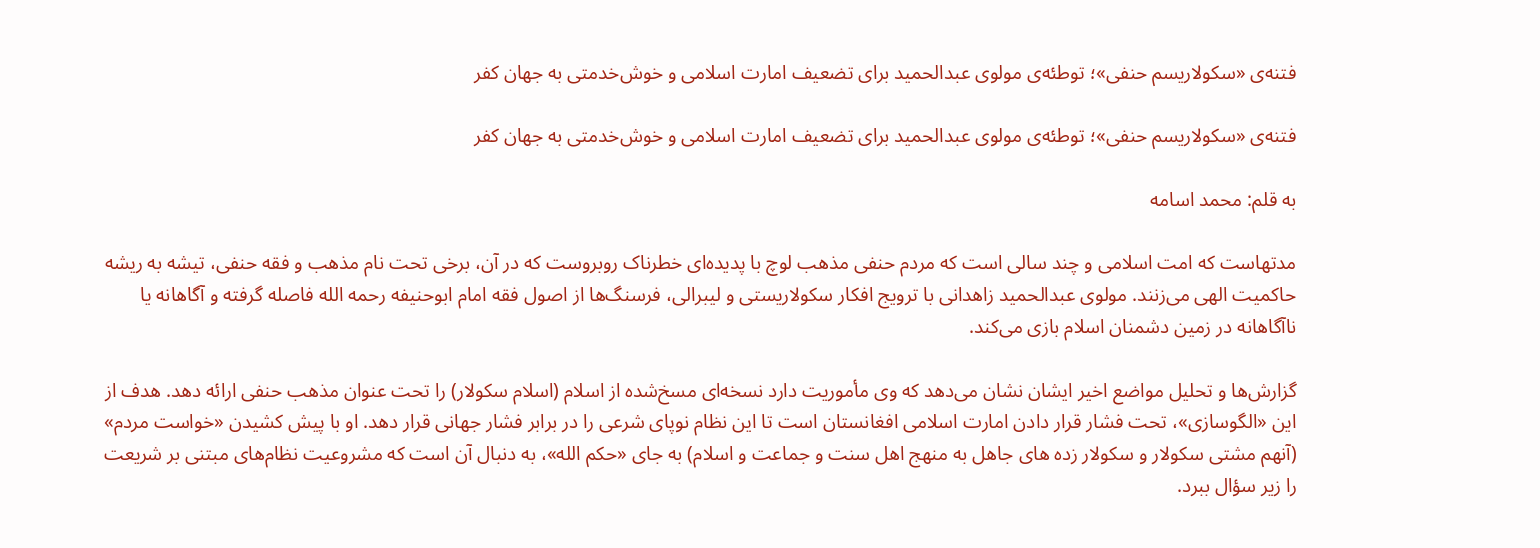فتنه‌ی «سکولاریسم حنفی»؛ توطئه‌ی مولوی عبدالحمید برای تضعیف امارت اسلامی و خوش‌خدمتی به جهان کفر

فتنه‌ی «سکولاریسم حنفی»؛ توطئه‌ی مولوی عبدالحمید برای تضعیف امارت اسلامی و خوش‌خدمتی به جهان کفر

به قلم: محمد اسامه

مدتهاست که امت اسلامی و چند سالی است که مردم حنفی مذهب لوچ با پدیده‌ای خطرناک روبروست که در آن، برخی تحت نام مذهب و فقه حنفی، تیشه به ریشه حاکمیت الهی می‌زنند. مولوی عبدالحمید زاهدانی با ترویج افکار سکولاریستی و لیبرالی، فرسنگ‌ها از اصول فقه امام ابوحنیفه رحمه الله فاصله گرفته و آگاهانه یا ناآگاهانه در زمین دشمنان اسلام بازی می‌کند.

گزارش‌ها و تحلیل مواضع اخیر ایشان نشان می‌دهد که وی مأموریت دارد نسخه‌ای مسخ‌شده از اسلام (اسلام سکولار) را تحت عنوان مذهب حنفی ارائه دهد. هدف از این «الگوسازی»، تحت فشار قرار دادن امارت اسلامی افغانستان است تا این نظام نوپای شرعی را در برابر فشار جهانی قرار دهد. او با پیش کشیدن «خواست مردم» (آنهم مشتی سکولار و سکولار زده های جاهل به منهج اهل سنت و جماعت و اسلام) به جای «حکم الله»، به دنبال آن است که مشروعیت نظام‌های مبتنی بر شریعت را زیر سؤال ببرد.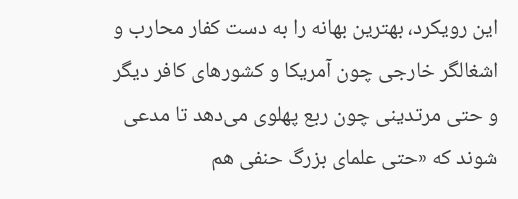این رویکرد، بهترین بهانه را به دست کفار محارب و اشغالگر خارجی چون آمریکا و کشورهای کافر دیگر  و حتی مرتدینی چون ربع پهلوی می‌دهد تا مدعی شوند که «حتی علمای بزرگ حنفی هم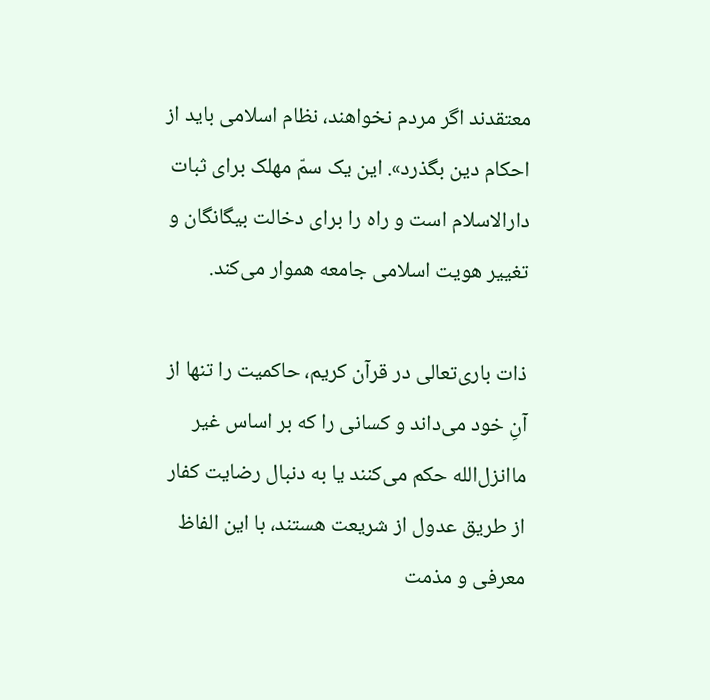معتقدند اگر مردم نخواهند، نظام اسلامی باید از احکام دین بگذرد». این یک سمّ مهلک برای ثبات دارالاسلام است و راه را برای دخالت بیگانگان و تغییر هویت اسلامی جامعه هموار می‌کند.

ذات باری‌تعالی در قرآن کریم، حاکمیت را تنها از آنِ خود می‌داند و کسانی را که بر اساس غیر ماانزل‌الله حکم می‌کنند یا به دنبال رضایت کفار از طریق عدول از شریعت هستند، با این الفاظ معرفی و مذمت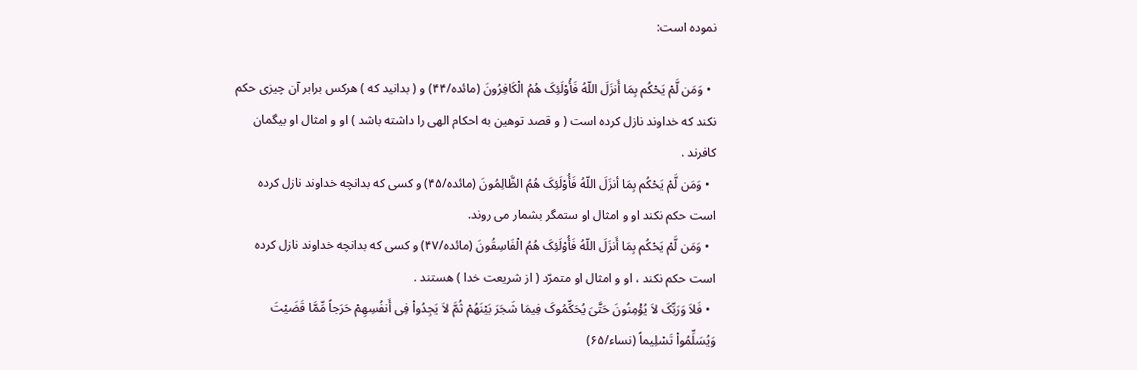نموده است:

  • وَمَن لَّمْ یَحْکُم بِمَا أَنزَلَ اللّهُ فَأُوْلَئِکَ هُمُ الْکَافِرُونَ (مائده/۴۴) و ( بدانید که ) هرکس برابر آن چیزی حکم نکند که خداوند نازل کرده است ( و قصد توهین به احکام الهی را داشته باشد ) او و امثال او بیگمان کافرند .
  • وَمَن لَّمْ یَحْکُم بِمَا أنزَلَ اللّهُ فَأُوْلَئِکَ هُمُ الظَّالِمُونَ (مائده/۴۵) و کسی که بدانچه خداوند نازل کرده است حکم نکند او و امثال او ستمگر بشمار می روند.
  • وَمَن لَّمْ یَحْکُم بِمَا أَنزَلَ اللّهُ فَأُوْلَئِکَ هُمُ الْفَاسِقُونَ (مائده/۴۷) و کسی که بدانچه خداوند نازل کرده است حکم نکند ، او و امثال او متمرّد ( از شریعت خدا ) هستند .
  • فَلاَ وَرَبِّکَ لاَ یُؤْمِنُونَ حَتَّىَ یُحَکِّمُوکَ فِیمَا شَجَرَ بَیْنَهُمْ ثُمَّ لاَ یَجِدُواْ فِی أَنفُسِهِمْ حَرَجاً مِّمَّا قَضَیْتَ وَیُسَلِّمُواْ تَسْلِیماً (نساء/۶۵)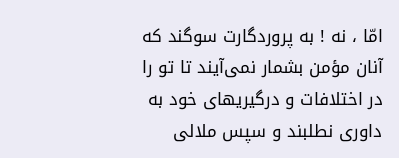امّا ، نه ! به پروردگارت سوگند که آنان مؤمن بشمار نمی‌آیند تا تو را در اختلافات و درگیریهای خود به داوری نطلبند و سپس ملالی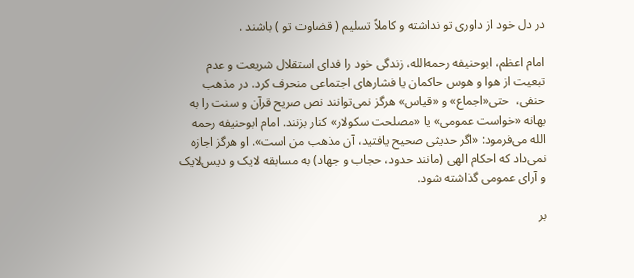در دل خود از داوری تو نداشته و کاملاً تسلیم ( قضاوت تو ) باشند .

امام اعظم، ابوحنیفه رحمه‌الله، زندگی خود را فدای استقلال شریعت و عدم تبعیت از هوا و هوس حاکمان یا فشارهای اجتماعی منحرف کرد. در مذهب حنفی،  حتی«اجماع» و «قیاس» هرگز نمی‌توانند نص صریح قرآن و سنت را به بهانه «خواست عمومی» یا «مصلحت سکولار» کنار بزنند. امام ابوحنیفه رحمه الله می‌فرمود: «اگر حدیثی صحیح یافتید، آن مذهب من است». او هرگز اجازه نمی‌داد که احکام الهی (مانند حدود، حجاب و جهاد) به مسابقه لایک و دیس‌لایک و آرای عمومی گذاشته شود.

بر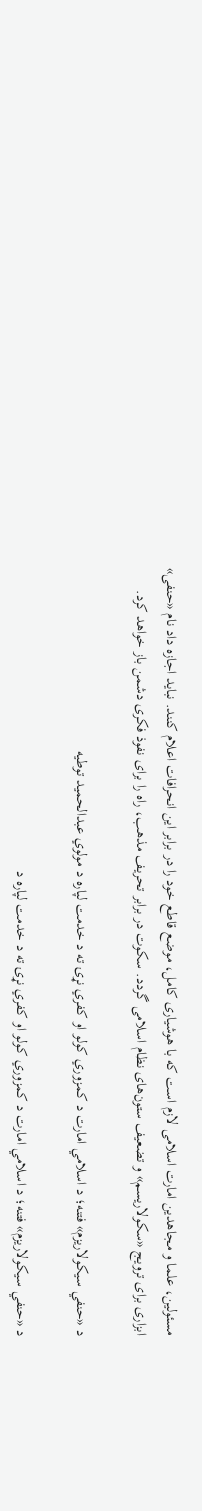مسئولین، علما و مجاهدین امارت اسلامی لازم است که با هوشیاری کامل، موضع قاطع خود را در برابر این انحرافات اعلام کنند. نباید اجازه داد نام «حنفی» ابزاری برای ترویج «سکولاریسم» و تضعیف ستون‌های نظام اسلامی گردد. سکوت در برابر تحریف مذهب، راه را برای نفوذ فکری دشمن باز خواهد کرد.

د «حنفي سیکولاریزم» فتنه؛ د اسلامي امارت د کمزوري کولو او کفري نړۍ ته د خدمت لپاره د مولوي عبدالحمید توطیه

د «حنفي سیکولاریزم» فتنه؛ د اسلامي امارت د کمزوري کولو او کفري نړۍ ته د خدمت لپاره د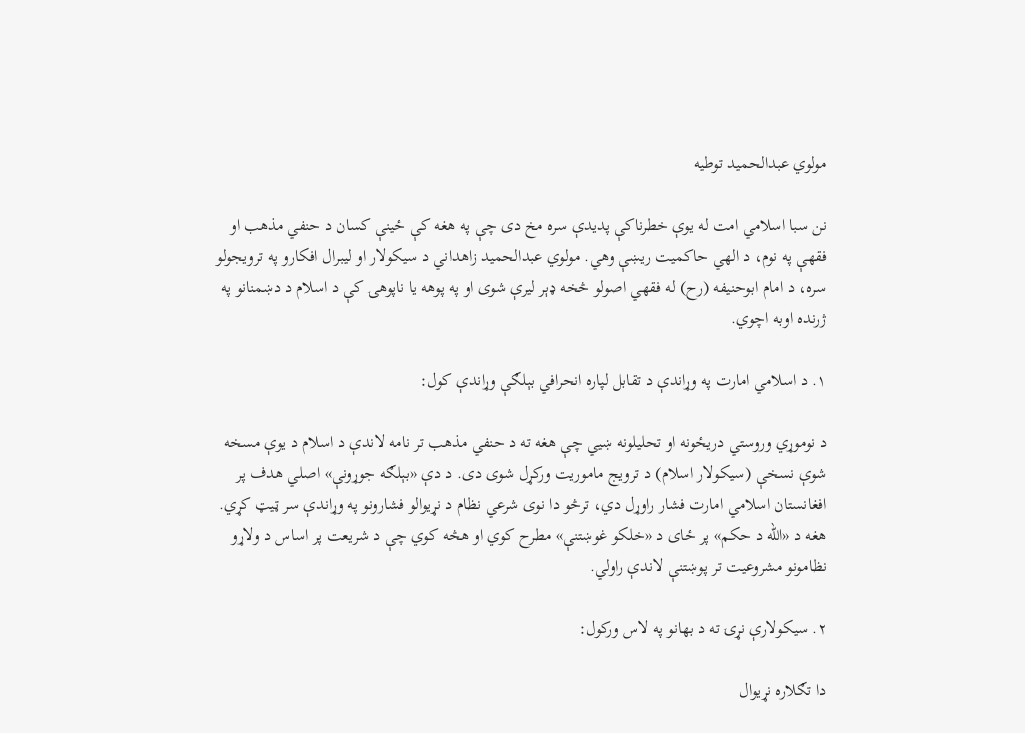مولوي عبدالحمید توطیه

نن سبا اسلامي امت له یوې خطرناکې پدیدې سره مخ دی چې په هغه کې ځینې کسان د حنفي مذهب او فقهې په نوم، د الهي حاکمیت ریښې وهي. مولوي عبدالحمید زاهداني د سیکولار او لیبرال افکارو په ترویجولو سره، د امام ابوحنیفه (رح) له فقهي اصولو څخه ډېر لیرې شوی او په پوهه یا ناپوهۍ کې د اسلام د دښمنانو په ژرنده اوبه اچوي.

۱. د اسلامي امارت په وړاندې د تقابل لپاره انحرافي بېلګې وړاندې کول:

د نوموړي وروستي دریځونه او تحلیلونه ښيي چې هغه ته د حنفي مذهب تر نامه لاندې د اسلام د یوې مسخه شوې نسخې (سیکولار اسلام) د ترویج ماموریت ورکړل شوی دی. د دې «بېلګه جوړونې» اصلي هدف پر افغانستان اسلامي امارت فشار راوړل دي، ترڅو دا نوی شرعي نظام د نړیوالو فشارونو په وړاندې سر ټیټ کړي. هغه د «الله د حکم» پر ځای د «خلکو غوښتنې» مطرح کوي او هڅه کوي چې د شریعت پر اساس د ولاړو نظامونو مشروعیت تر پوښتنې لاندې راولي.

۲. سیکولارې نړۍ ته د بهانو په لاس ورکول:

دا تګلاره نړیوال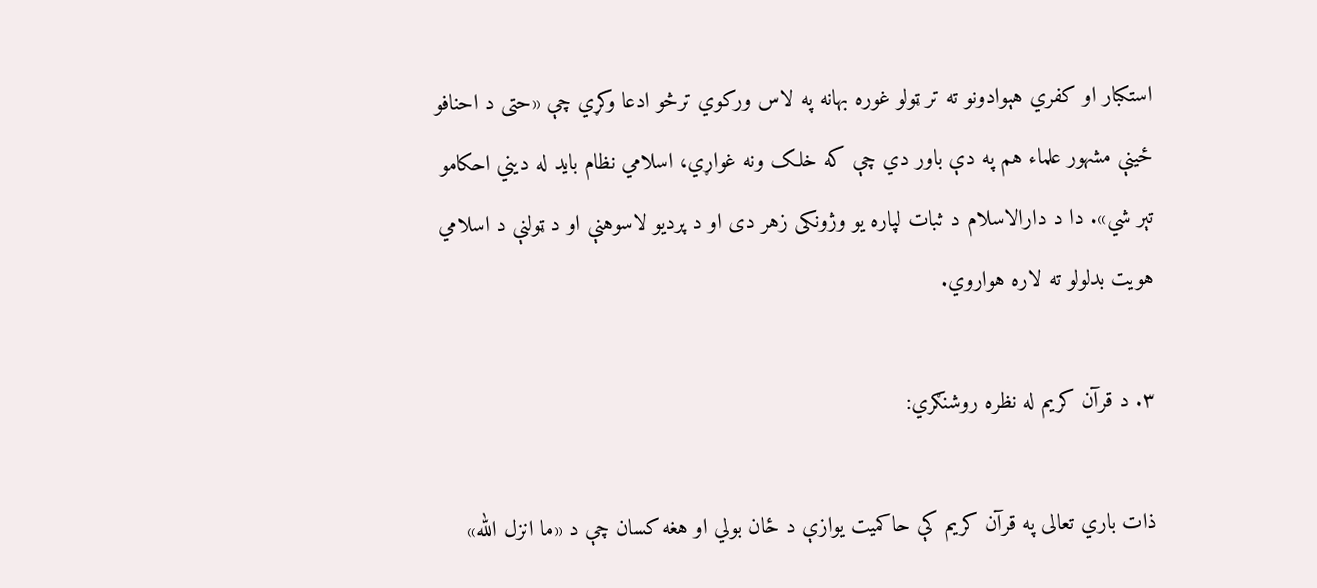استکبار او کفري هېوادونو ته تر ټولو غوره بهانه په لاس ورکوي ترڅو ادعا وکړي چې «حتی د احنافو ځینې مشهور علماء هم په دې باور دي چې که خلک ونه غواړي، اسلامي نظام باید له دیني احکامو تېر شي». دا د دارالاسلام د ثبات لپاره یو وژونکی زهر دی او د پردیو لاسوهنې او د ټولنې د اسلامي هویت بدلولو ته لاره هواروي.

۳. د قرآن کریم له نظره روشنګري:

ذات باري تعالی په قرآن کریم کې حاکمیت یوازې د ځان بولي او هغه کسان چې د «ما انزل الله»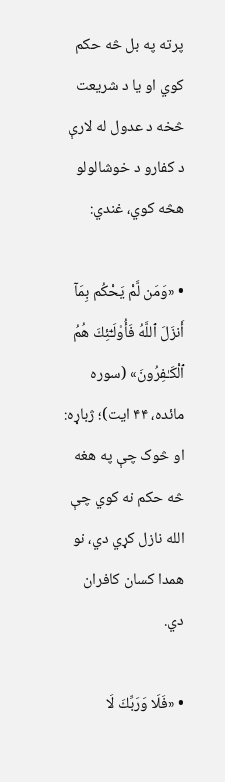پرته په بل څه حکم کوي او یا د شریعت څخه د عدول له لارې د کفارو د خوشالولو هڅه کوي، غندي:

• «وَمَن لَّمْ يَحْكُم بِمَآ أَنزَلَ ٱللَّهُ فَأُو۟لَـٰٓئِكَ هُمُ ٱلْكَـٰفِرُونَ» (سوره مائده، ۴۴ ایت)؛ ژباړه: او څوک چې په هغه څه حکم نه کوي چې الله نازل کړي دي، نو همدا کسان کافران دي.

• «فَلَا وَرَبِّكَ لَا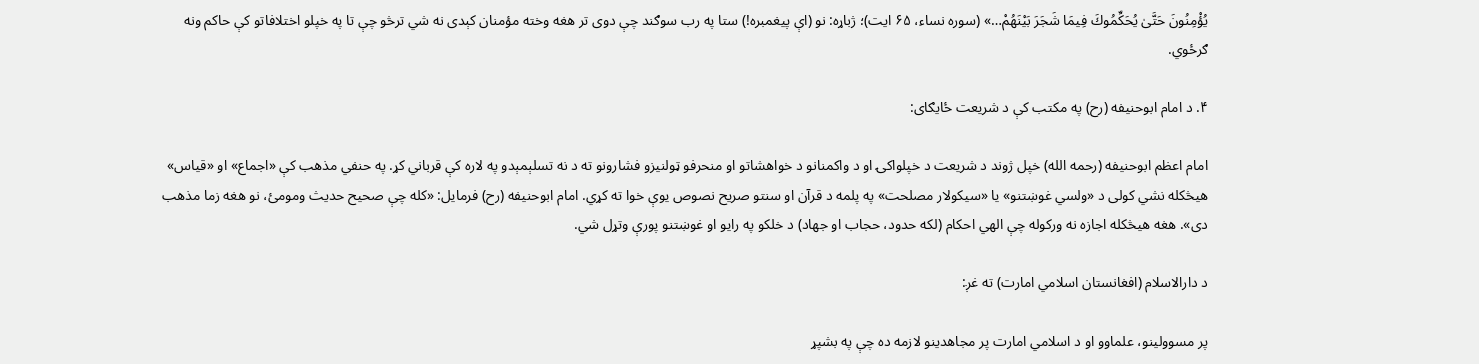يُؤْمِنُونَ حَتَّىٰ يُحَكِّمُوكَ فِيمَا شَجَرَ بَيْنَهُمْ…» (سوره نساء، ۶۵ ایت)؛ ژباړه: نو (اې پیغمبره!) ستا په رب سوګند چې دوی تر هغه وخته مؤمنان کېدی نه شي ترڅو چې تا په خپلو اختلافاتو کې حاکم ونه ګرځوي.

۴. د امام ابوحنیفه (رح) په مکتب کې د شریعت ځایګای:

امام اعظم ابوحنیفه (رحمه الله) خپل ژوند د شریعت د خپلواکۍ او د واکمنانو د خواهشاتو او منحرفو ټولنیزو فشارونو ته د نه تسلېمېدو په لاره کې قرباني کړ. په حنفي مذهب کې «اجماع» او «قیاس» هیڅکله نشي کولی د «ولسي غوښتنو» یا «سیکولار مصلحت» په پلمه د قرآن او سنتو صریح نصوص یوې خوا ته کړي. امام ابوحنیفه (رح) فرمایل: «کله چې صحیح حدیث ومومئ، نو هغه زما مذهب دی». هغه هیڅکله اجازه نه ورکوله چې الهي احکام (لکه حدود، حجاب او جهاد) د خلکو په رایو او غوښتنو پورې وتړل شي.

د دارالاسلام (افغانستان اسلامي امارت) ته غږ:

پر مسوولینو، علماوو او د اسلامي امارت پر مجاهدینو لازمه ده چې په بشپړ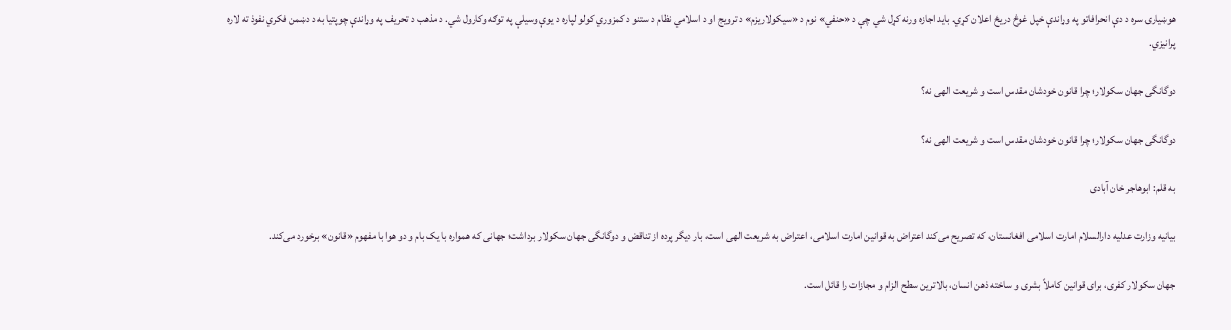هوښیارۍ سره د دې انحرافاتو په وړاندې خپل غوڅ دریځ اعلان کړي. باید اجازه ورنه کړل شي چې د «حنفي» نوم د «سیکولاریزم» د ترویج او د اسلامي نظام د ستنو د کمزوري کولو لپاره د یوې وسیلې په توګه وکارول شي. د مذهب د تحریف په وړاندې چوپتیا به د دښمن فکري نفوذ ته لاره پرانیزي.

دوگانگی جهان سکولار؛ چرا قانون خودشان مقدس است و شریعت الهی نه؟

دوگانگی جهان سکولار؛ چرا قانون خودشان مقدس است و شریعت الهی نه؟

به قلم: ابوهاجر خان آبادی

بیانیه وزارت عدلیه دارالسلام امارت اسلامی افغانستان، که تصریح می‌کند اعتراض به قوانین امارت اسلامی، اعتراض به شریعت الهی است، بار دیگر پرده از تناقض و دوگانگی جهان سکولار برداشت؛ جهانی که همواره با یک بام و دو هوا با مفهوم «قانون» برخورد می‌کند.

جهان سکولار کفری، برای قوانین کاملاً بشری و ساخته ذهن انسان، بالاترین سطح الزام و مجازات را قائل است.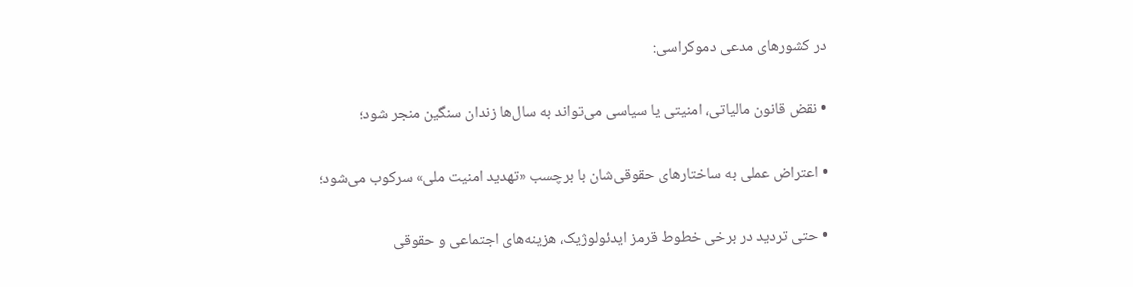در کشورهای مدعی دموکراسی:

• نقض قانون مالیاتی، امنیتی یا سیاسی می‌تواند به سال‌ها زندان سنگین منجر شود؛

• اعتراض عملی به ساختارهای حقوقی‌شان با برچسب «تهدید امنیت ملی» سرکوب می‌شود؛

• حتی تردید در برخی خطوط قرمز ایدئولوژیک، هزینه‌های اجتماعی و حقوقی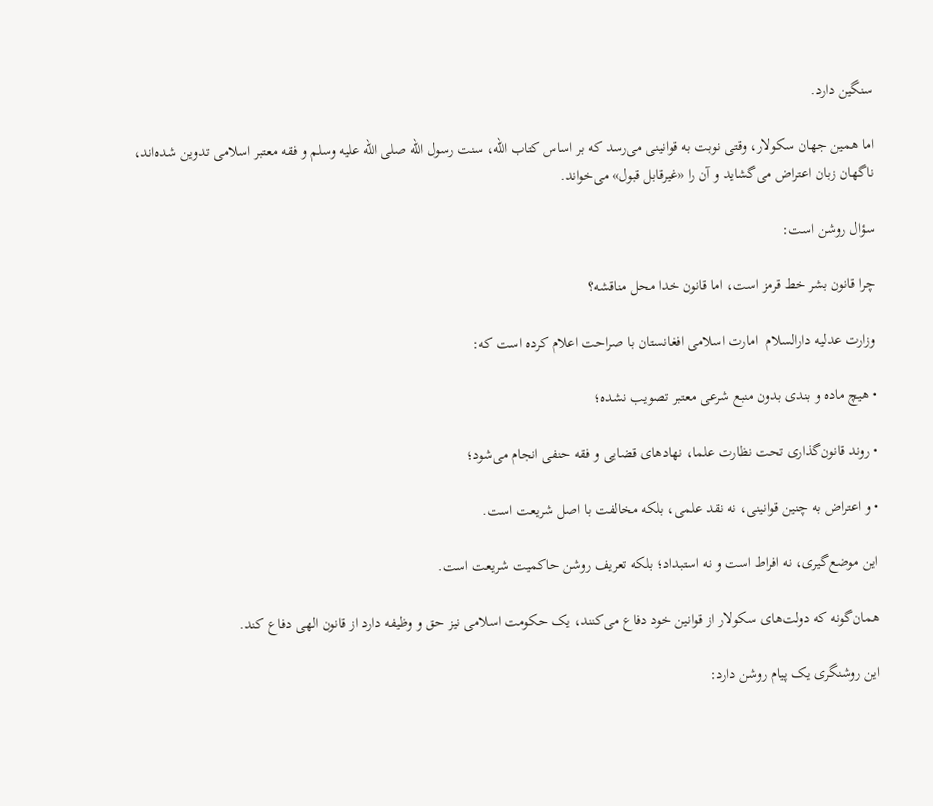سنگین دارد.

اما همین جهان سکولار، وقتی نوبت به قوانینی می‌رسد که بر اساس کتاب الله، سنت رسول الله صلى الله عليه وسلم و فقه معتبر اسلامی تدوین شده‌اند، ناگهان زبان اعتراض می‌گشاید و آن را «غیرقابل قبول» می‌خواند.

سؤال روشن است:

چرا قانون بشر خط قرمز است، اما قانون خدا محل مناقشه؟

وزارت عدلیه دارالسلام  امارت اسلامی افغانستان با صراحت اعلام کرده است که:

• هیچ ماده و بندی بدون منبع شرعی معتبر تصویب نشده؛

• روند قانون‌گذاری تحت نظارت علما، نهادهای قضایی و فقه حنفی انجام می‌شود؛

• و اعتراض به چنین قوانینی، نه نقد علمی، بلکه مخالفت با اصل شریعت است.

این موضع‌گیری، نه افراط است و نه استبداد؛ بلکه تعریف روشن حاکمیت شریعت است.

همان‌گونه که دولت‌های سکولار از قوانین خود دفاع می‌کنند، یک حکومت اسلامی نیز حق و وظیفه دارد از قانون الهی دفاع کند.

این روشنگری یک پیام روشن دارد: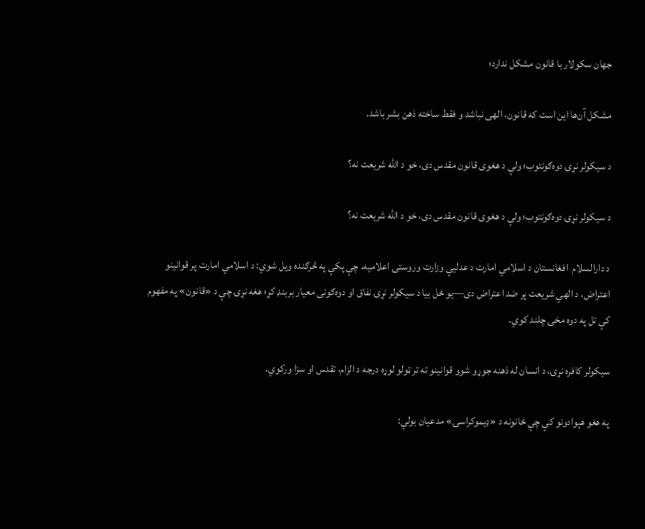جهان سکولار با قانون مشکل ندارد؛

مشکل آن‌ها این است که قانون، الهی نباشد و فقط ساخته ذهن بشر باشد.

د سیکولر نړۍ دوه‌ګونتوب؛ ولې د هغوی قانون مقدس دی، خو د الله شریعت نه؟

د سیکولر نړۍ دوه‌ګونتوب؛ ولې د هغوی قانون مقدس دی، خو د الله شریعت نه؟

د دارالسلام  افغانستان د اسلامي امارت د عدلیې وزارت وروستۍ اعلامیه، چې پکې په څرګنده ویل شوي: د اسلامي امارت پر قوانینو اعتراض، د الهي شریعت پر ضد اعتراض دی—یو ځل بیا د سیکولر نړۍ نفاق او دوه‌ګونی معیار بربنډ کړ؛ هغه نړۍ چې د «قانون» په مفهوم کې تل په دوه مخۍ چلند کوي.

سیکولر کافره نړۍ، د انسان له ذهنه جوړو شوو قوانینو ته تر ټولو لوړه درجه د الزام، تقدس او سزا ورکوي.

په هغو هېوادونو کې چې ځانونه د «ډیموکراسۍ» مدعیان بولي: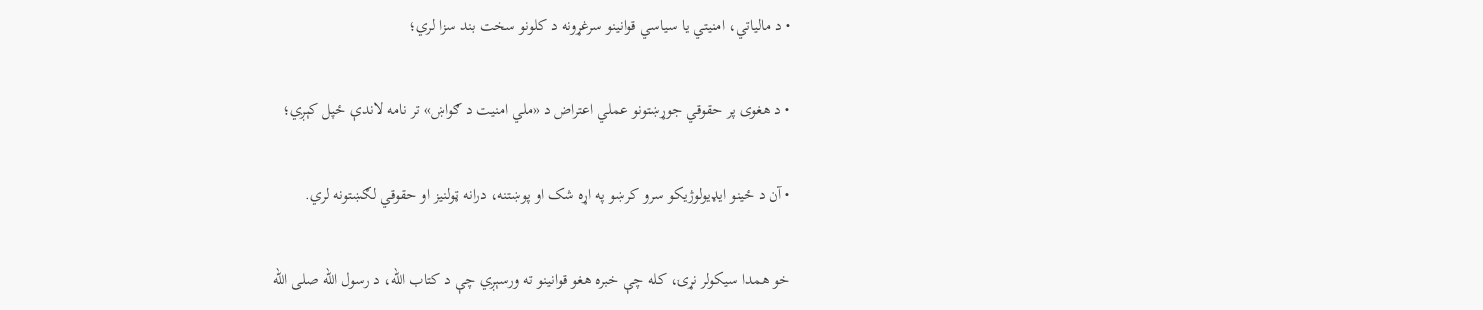• د مالیاتي، امنیتي یا سیاسي قوانینو سرغړونه د کلونو سخت بند سزا لري؛

• د هغوی پر حقوقي جوړښتونو عملي اعتراض د «ملي امنیت د ګواښ» تر نامه لاندې ځپل کېږي؛

• آن د ځینو ایډیولوژیکو سرو کرښو په اړه شک او پوښتنه، درانه ټولنیز او حقوقي لګښتونه لري.

خو همدا سیکولر نړۍ، کله چې خبره هغو قوانینو ته ورسېږي چې د کتاب الله، د رسول الله صلى الله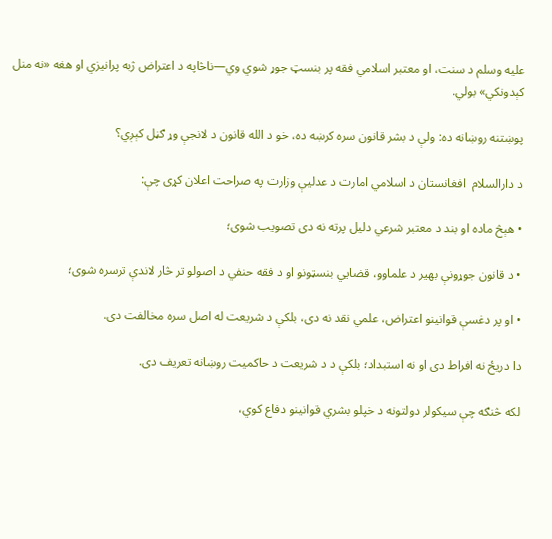عليه وسلم د سنت، او معتبر اسلامي فقه پر بنسټ جوړ شوي وي—ناڅاپه د اعتراض ژبه پرانیزي او هغه «نه منل کېدونکي» بولي.

پوښتنه روښانه ده: ولې د بشر قانون سره کرښه ده، خو د الله قانون د لانجې وړ ګڼل کېږي؟

د دارالسلام  افغانستان د اسلامي امارت د عدلیې وزارت په صراحت اعلان کړی چې:

• هېڅ ماده او بند د معتبر شرعي دلیل پرته نه دی تصویب شوی؛

• د قانون جوړونې بهیر د علماوو، قضايي بنسټونو او د فقه حنفي د اصولو تر څار لاندې ترسره شوی؛

• او پر دغسې قوانینو اعتراض، علمي نقد نه دی، بلکې د شریعت له اصل سره مخالفت دی.

دا دریځ نه افراط دی او نه استبداد؛ بلکې د د شریعت د حاکمیت روښانه تعریف دی.

لکه څنګه چې سیکولر دولتونه د خپلو بشري قوانینو دفاع کوي،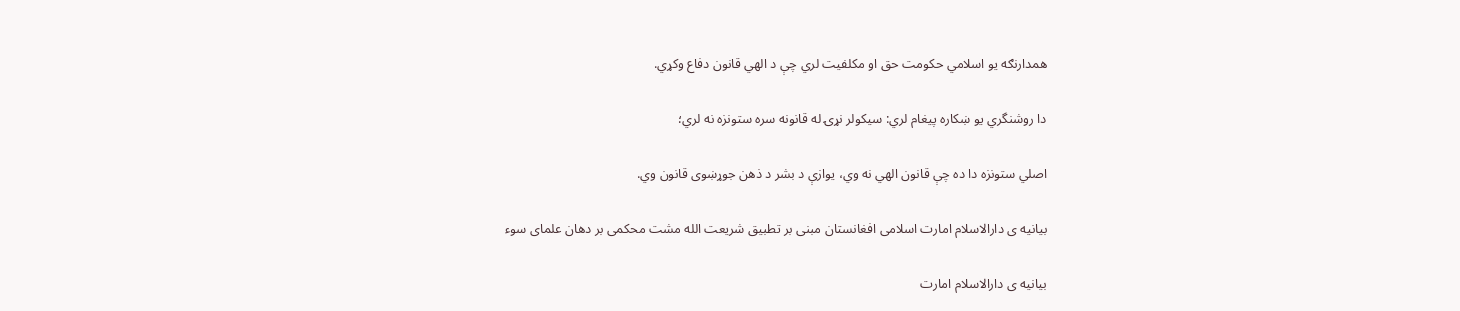همدارنګه یو اسلامي حکومت حق او مکلفیت لري چې د الهي قانون دفاع وکړي.

دا روشنگري یو ښکاره پیغام لري: سیکولر نړۍ له قانونه سره ستونزه نه لري؛

اصلي ستونزه دا ده چې قانون الهي نه وي، یوازې د بشر د ذهن جوړښوی قانون وي.

بیانیه ی دارالاسلام امارت اسلامی افغانستان مبنی بر تطبیق شریعت الله مشت محکمی بر دهان علمای سوء

بیانیه ی دارالاسلام امارت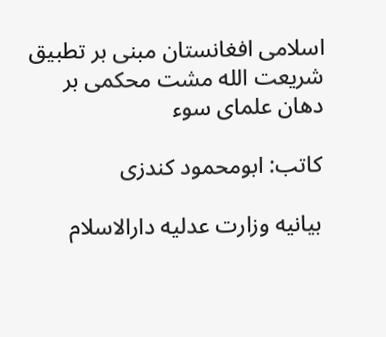اسلامی افغانستان مبنی بر تطبیق شریعت الله مشت محکمی بر دهان علمای سوء

کاتب: ابومحمود کندزی

بیانیه وزارت عدلیه دارالاسلام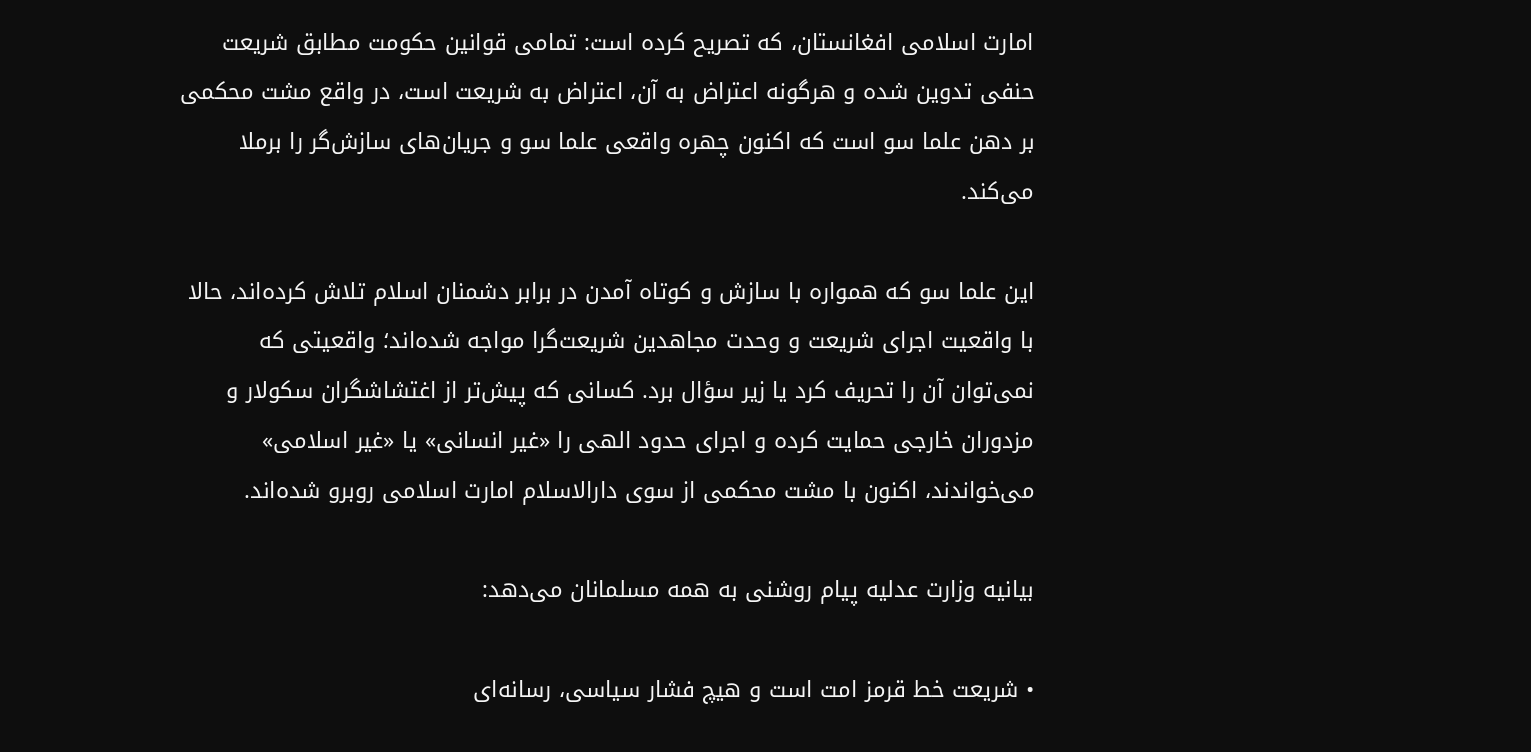امارت اسلامی افغانستان، که تصریح کرده است: تمامی قوانین حکومت مطابق شریعت حنفی تدوین شده و هرگونه اعتراض به آن، اعتراض به شریعت است، در واقع مشت محکمی بر دهن علما سو است که اکنون چهره واقعی علما سو و جریان‌های سازش‌گر را برملا می‌کند.

این علما سو که همواره با سازش و کوتاه آمدن در برابر دشمنان اسلام تلاش کرده‌اند، حالا با واقعیت اجرای شریعت و وحدت مجاهدین شریعت‌گرا مواجه شده‌اند؛ واقعیتی که نمی‌توان آن را تحریف کرد یا زیر سؤال برد. کسانی که پیش‌تر از اغتشاشگران سکولار و مزدوران خارجی حمایت کرده و اجرای حدود الهی را «غیر انسانی» یا «غیر اسلامی» می‌خواندند، اکنون با مشت محکمی از سوی دارالاسلام امارت اسلامی روبرو شده‌اند.

بیانیه وزارت عدلیه پیام روشنی به همه مسلمانان می‌دهد:

• شریعت خط قرمز امت است و هیچ فشار سیاسی، رسانه‌ای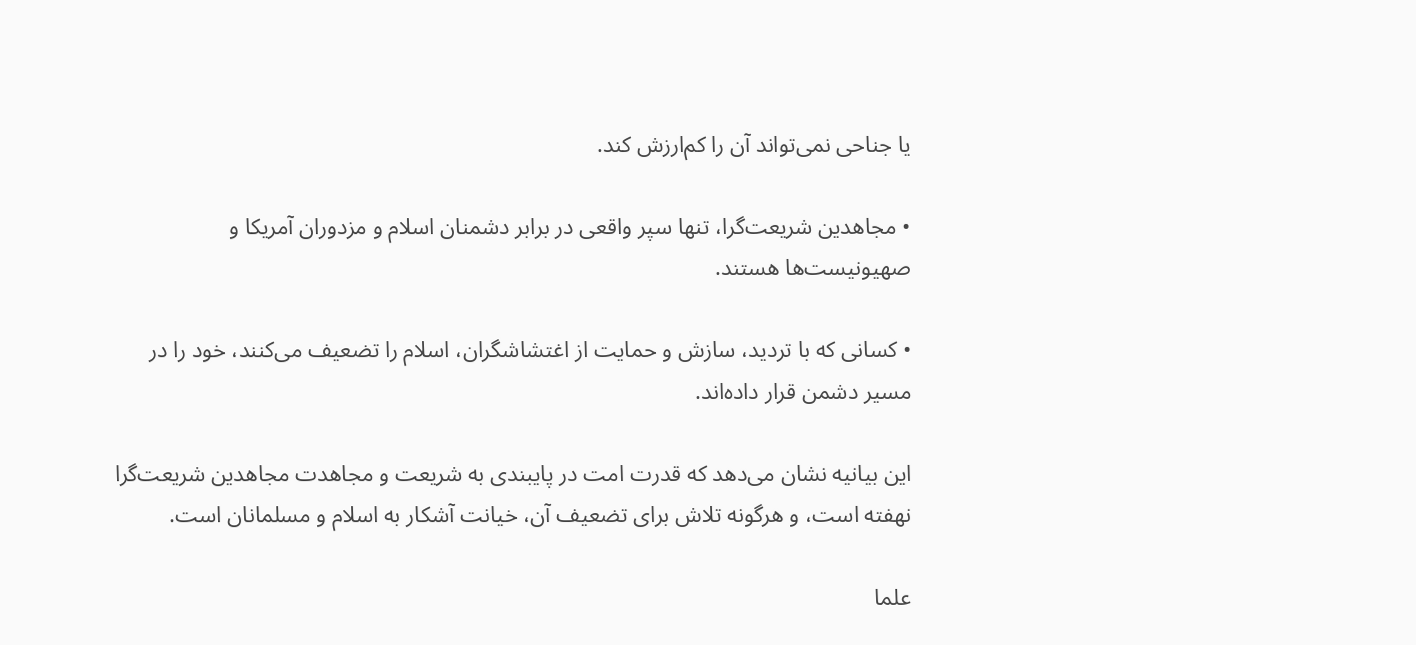یا جناحی نمی‌تواند آن را کم‌ارزش کند.

• مجاهدین شریعت‌گرا، تنها سپر واقعی در برابر دشمنان اسلام و مزدوران آمریکا و صهیونیست‌ها هستند.

• کسانی که با تردید، سازش و حمایت از اغتشاشگران، اسلام را تضعیف می‌کنند، خود را در مسیر دشمن قرار داده‌اند.

این بیانیه نشان می‌دهد که قدرت امت در پایبندی به شریعت و مجاهدت مجاهدین شریعت‌گرا نهفته است، و هرگونه تلاش برای تضعیف آن، خیانت آشکار به اسلام و مسلمانان است.

علما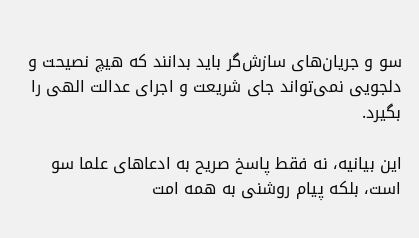سو و جریان‌های سازش‌گر باید بدانند که هیچ نصیحت و دلجویی نمی‌تواند جای شریعت و اجرای عدالت الهی را بگیرد.

این بیانیه، نه فقط پاسخ صریح به ادعاهای علما سو است، بلکه پیام روشنی به همه امت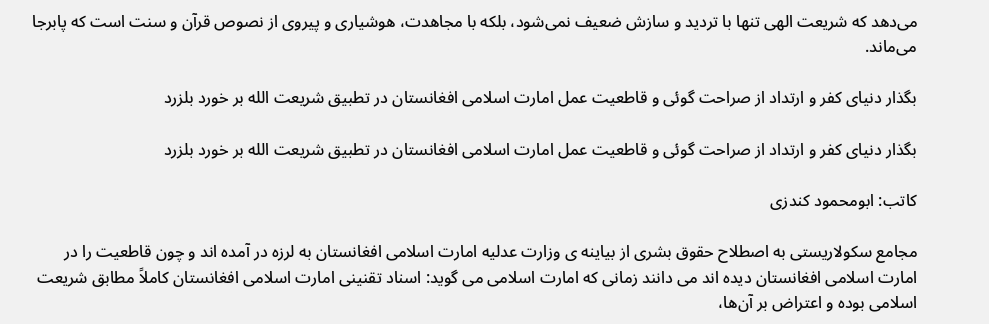می‌دهد که شریعت الهی تنها با تردید و سازش ضعیف نمی‌شود، بلکه با مجاهدت، هوشیاری و پیروی از نصوص قرآن و سنت است که پابرجا می‌ماند.

بگذار دنیای کفر و ارتداد از صراحت گوئی و قاطعیت عمل امارت اسلامی افغانستان در تطبیق شریعت الله بر خورد بلزرد

بگذار دنیای کفر و ارتداد از صراحت گوئی و قاطعیت عمل امارت اسلامی افغانستان در تطبیق شریعت الله بر خورد بلزرد

کاتب: ابومحمود کندزی

مجامع سکولاریستی به اصطلاح حقوق بشری از بیاینه ی وزارت عدلیه امارت اسلامی افغانستان به لرزه در آمده اند و چون قاطعیت را در امارت اسلامی افغانستان دیده اند می دانند زمانی که امارت اسلامی می گوید: اسناد تقنینی امارت اسلامی افغانستان کاملاً مطابق شریعت اسلامی بوده و اعتراض بر آن‌ها،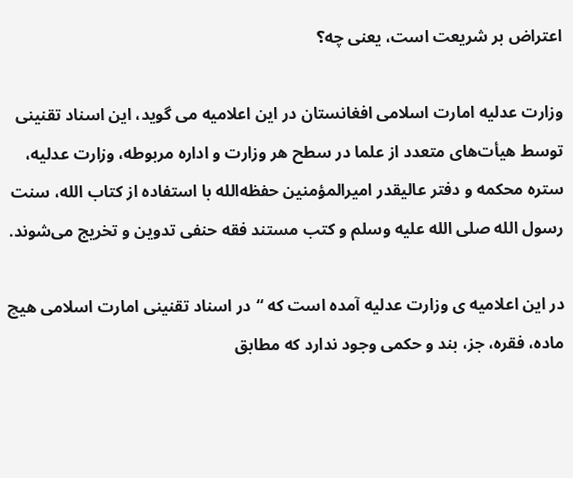اعتراض بر شریعت است، یعنی چه؟

وزارت عدلیه امارت اسلامی افغانستان در این اعلامیه‌ می گوید، این اسناد تقنینی توسط هيأت‌های متعدد از علما در سطح هر وزارت و اداره مربوطه، وزارت عدلیه، ستره محکمه و دفتر عالیقدر امیرالمؤمنین حفظه‌الله با استفاده از کتاب الله، سنت رسول الله صلی الله علیه وسلم و کتب مستند فقه حنفی تدوین و تخریج می‌شوند.

در این اعلامیه ی وزارت عدلیه آمده است که “در اسناد تقنینی امارت اسلامی هیچ ماده، فقره، جز، بند و حکمی وجود ندارد که مطابق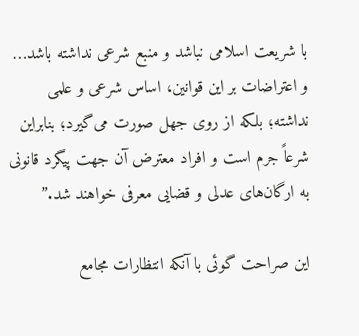با شریعت اسلامی نباشد و منبع شرعی نداشته باشد… و اعتراضات بر این قوانین، اساس شرعی و علمی نداشته؛ بلکه از روی جهل صورت می‌گیرد؛ بنابراین شرعاً جرم است و افراد معترض آن جهت پیگرد قانونی به ارگان‌های عدلی و قضایی معرفی خواهند شد.”

این صراحت گوئی با آنکه انتظارات مجامع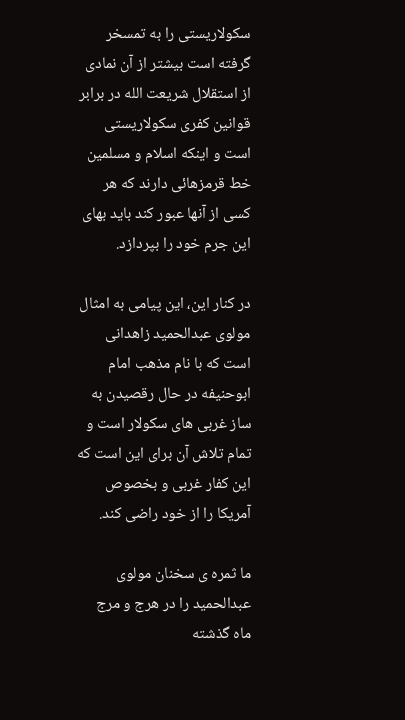سکولاریستی را به تمسخر گرفته است بیشتر از آن نمادی از استقلال شریعت الله در برابر قوانین کفری سکولاریستی است و اینکه اسلام و مسلمین خط قرمزهائی دارند که هر کسی از آنها عبور کند باید بهای این جرم خود را بپردازد.

در کنار این، این پیامی به امثال مولوی عبدالحمید زاهدانی است که با نام مذهب امام ابوحنیفه در حال رقصیدن به ساز غربی های سکولار است و تمام تلاش آن برای این است که این کفار غربی و بخصوص آمریکا را از خود راضی کند.

ما ثمره ی سخنان مولوی عبدالحمید را در هرج و مرج ماه گذشته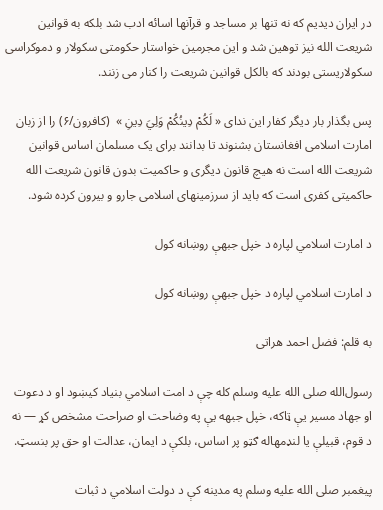در ایران دیدیم که نه تنها بر مساجد و قرآنها اسائه ادب شد بلکه به قوانین شریعت الله نیز توهین شد و این مجرمین خواستار حکومتی سکولار و دموکراسی سکولاریستی بودند که بالکل قوانین شریعت را کنار می زنند.

پس بگذار بار دیگر کفار این ندای « لَكُمْ دِينُكُمْ وَلِيَ دِينِ »  (کافرون/۶) را از زبان امارت اسلامی افغانستان بشنوند تا بدانند برای یک مسلمان اساس قوانین شریعت الله است نه هیچ قانون دیگری و حاکمیت بدون قانون شریعت الله حاکمیتی کفری است که باید از سرزمینهای اسلامی جارو و بیرون کرده شود.

د امارت اسلامي لپاره د خپل جبهې روښانه کول

د امارت اسلامي لپاره د خپل جبهې روښانه کول

به قلم: فضل احمد هراتی

رسول‌الله صلى الله عليه وسلم کله چې د امت اسلامي بنیاد کیښود او د دعوت او جهاد مسیر یې ټاکه، خپل جبهه یې په وضاحت او صراحت مشخص کړ — نه د قوم، قبیلې یا لنډمهاله ګټو پر اساس، بلکې د ایمان، عدالت او حق پر بنسټ.

پیغمبر صلى الله عليه وسلم په مدینه کې د دولت اسلامي د ثبات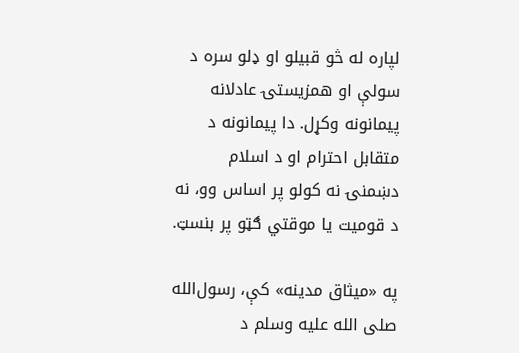لپاره له څو قبیلو او ډلو سره د سولې او همزیستۍ عادلانه پیمانونه وکړل. دا پیمانونه د متقابل احترام او د اسلام دښمنۍ نه کولو پر اساس وو، نه د قومیت یا موقتي ګټو پر بنسټ.

په «میثاق مدینه» کې، رسول‌الله صلى الله عليه وسلم د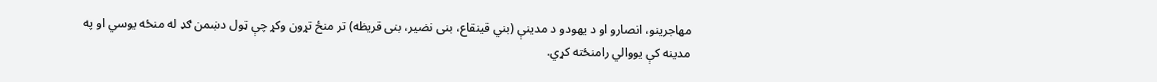مهاجرینو، انصارو او د یهودو د مدینې (بني قینقاع، بنی نضیر، بنی قریظه) تر منځ تړون وکړ چې ټول دښمن ګډ له منځه یوسي او په مدینه کې یووالي رامنځته کړي.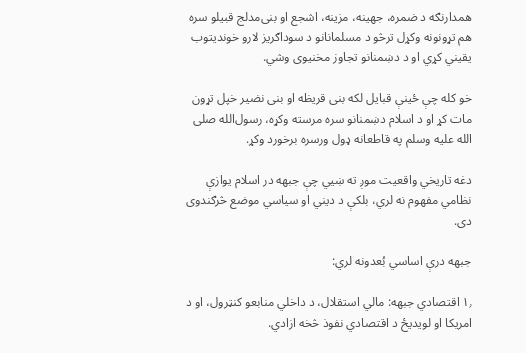همدارنګه د ضمره، جهینه، مزینه، اشجع او بنی‌مدلج قبیلو سره هم تړونونه وکړل ترڅو د مسلمانانو د سوداګریز لارو خونديتوب یقیني کړي او د دښمنانو تجاوز مخنیوی وشي.

خو کله چې ځینې قبایل لکه بنی قریظه او بنی نضیر خپل تړون مات کړ او د اسلام دښمنانو سره مرسته وکړه، رسول‌الله صلى الله عليه وسلم په قاطعانه ډول ورسره برخورد وکړ.

دغه تاریخي واقعیت موږ ته ښيي چې جبهه در اسلام یوازې نظامي مفهوم نه لري، بلکې د دیني او سیاسي موضع څرګندوی دی.

جبهه درې اساسي بُعدونه لري:

۱٫ اقتصادي جبهه: مالي استقلال، د داخلي منابعو کنټرول، او د امریکا او لویدیځ د اقتصادي نفوذ څخه ازادي.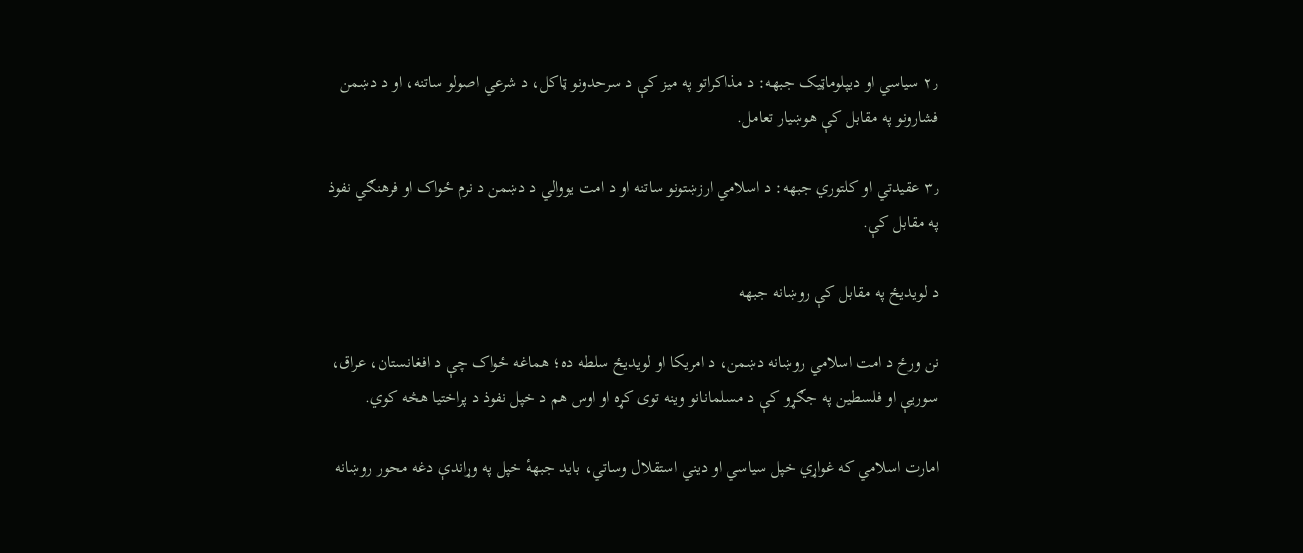۲٫ سیاسي او دیپلوماټیک جبهه: د مذاکراتو په میز کې د سرحدونو ټاکل، د شرعي اصولو ساتنه، او د دښمن فشارونو په مقابل کې هوښیار تعامل.

۳٫ عقیدتي او کلتوري جبهه: د اسلامي ارزښتونو ساتنه او د امت یووالي د دښمن د نرم ځواک او فرهنګي نفوذ په مقابل کې.

د لویدیځ په مقابل کې روښانه جبهه

نن ورځ د امت اسلامي روښانه دښمن، د امریکا او لویدیځ سلطه ده؛ هماغه ځواک چې د افغانستان، عراق، سوریې او فلسطین په جګړو کې د مسلمانانو وینه توی کړه او اوس هم د خپل نفوذ د پراختیا هڅه کوي.

امارت اسلامي که غواړي خپل سیاسي او ديني استقلال وساتي، باید جبههٔ خپل په وړاندې دغه محور روښانه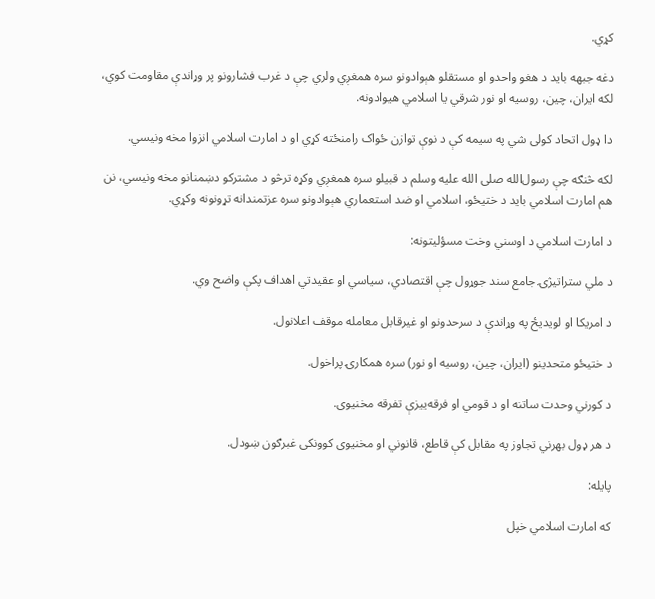کړي.

دغه جبهه باید د هغو واحدو او مستقلو هېوادونو سره همغږي ولري چې د غرب فشارونو پر وړاندې مقاومت کوي، لکه ایران، چین، روسیه او نور شرقي یا اسلامي هیوادونه.

دا ډول اتحاد کولی شي په سیمه کې د نوې توازن ځواک رامنځته کړي او د امارت اسلامي انزوا مخه ونیسي.

لکه څنګه چې رسول‌الله صلى الله عليه وسلم د قبیلو سره همغږي وکړه ترڅو د مشترکو دښمنانو مخه ونیسي، نن هم امارت اسلامي باید د ختیځو، اسلامي او ضد استعماري هېوادونو سره عزتمندانه تړونونه وکړي.

د امارت اسلامي د اوسني وخت مسؤلیتونه:

د ملي ستراتیژۍ جامع سند جوړول چې اقتصادي، سیاسي او عقیدتي اهداف پکې واضح وي.

د امریکا او لویدیځ په وړاندې د سرحدونو او غیرقابل معامله موقف اعلانول.

د ختیځو متحدینو (ایران، چین، روسیه او نور) سره همکارۍ پراخول.

د کورني وحدت ساتنه او د قومي او فرقه‌ییزې تفرقه مخنیوی.

د هر ډول بهرني تجاوز په مقابل کې قاطع، قانوني او مخنیوی کوونکی غبرګون ښودل.

پایله:

که امارت اسلامي خپل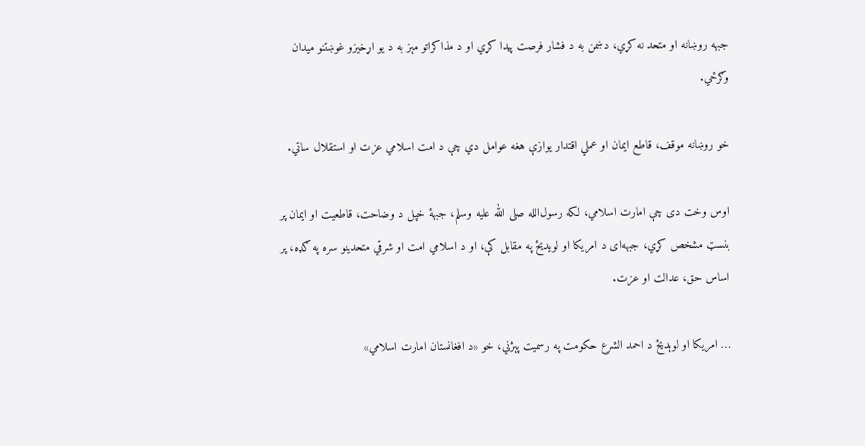جبهه روښانه او متحد نه کړي، دښمن به د فشار فرصت پیدا کړي او د مذاکراتو مېز به د یو اړخیزو غوښتنو میدان وګرځي.

خو روښانه موقف، قاطع ایمان او عملي اقتدار یوازې هغه عوامل دي چې د امت اسلامي عزت او استقلال ساتي.

اوس وخت دی چې امارت اسلامي، لکه رسول‌الله صلى الله عليه وسلم، جبههٔ خپل د وضاحت، قاطعیت او ایمان پر بنسټ مشخص کړي، جبهه‌ای د امریکا او لویدیځ په مقابل کې، او د اسلامي امت او شرقي متحدینو سره په ګډه، پر اساس حق، عدالت او عزت.

… امریکا او لوېديځ د احمد الشرع حکومت په رسمیت پېژني، خو «د افغانستان امارت اسلامي»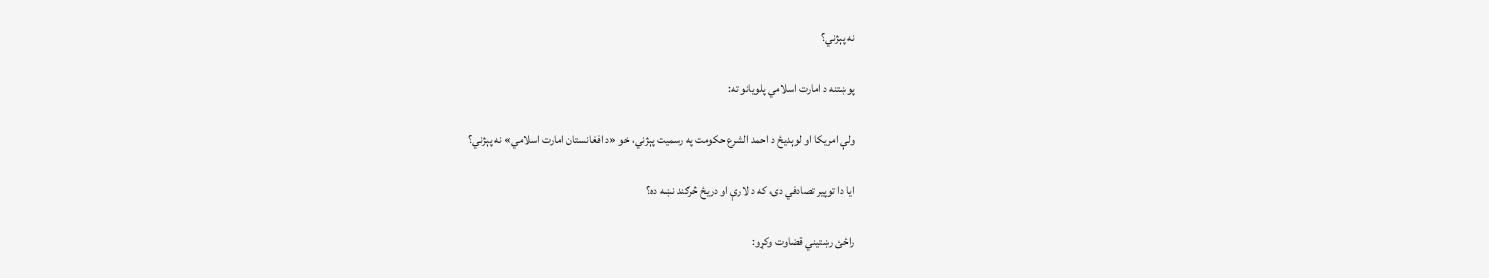نه پېژني؟

پوښتنه د امارت اسلامي پلویانو ته:

ولې امریکا او لوېديځ د احمد الشرع حکومت په رسمیت پېژني، خو «د افغانستان امارت اسلامي» نه پېژني؟

ایا دا توپير تصادفي دی، که د لارې او دريځ څرګند نښه ده؟

راځئ رښتيني قضاوت وکړو: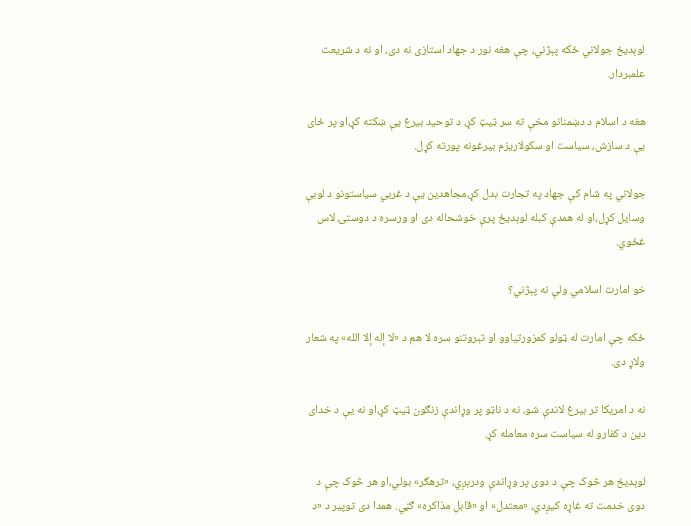لوېديځ جولاني ځکه پېژني، چې هغه نور د جهاد استازی نه دی، او نه د شريعت علمبردار.

هغه د اسلام د دښمنانو مخې ته سر ټيټ کړ، د توحيد بيرغ يې ښکته کړ،او پر ځای يې د سازش، سياست او سکولاريزم بيرغونه پورته کړل.

جولاني په شام کې جهاد په تجارت بدل کړ،مجاهدين يې د غربي سياستونو د لوبې وسایل کړل،او له همدې کبله لوېديځ پرې خوشحاله دی او ورسره د دوستۍ لاس غځوي.

خو امارت اسلامي ولې نه پېژني؟

ځکه چې امارت له ټولو کمزورتياوو او تېروتنو سره لا هم د «لا إله إلا الله» په شعار ولاړ دی.

نه د امريکا تر بيرغ لاندې شو، نه د ناټو پر وړاندې زنګون ټيټ کړ،او نه يې د خدای دين د کفارو له سياست سره معامله کړ.

لوېديځ هر څوک چې د دوی پر وړاندې ودرېږي، «ترهګر» بولي،او هر څوک چې د دوی خدمت ته غاړه کيږدي، «معتدل» او «قابلِ مذاکره» ګڼي. همدا دی توپير د «د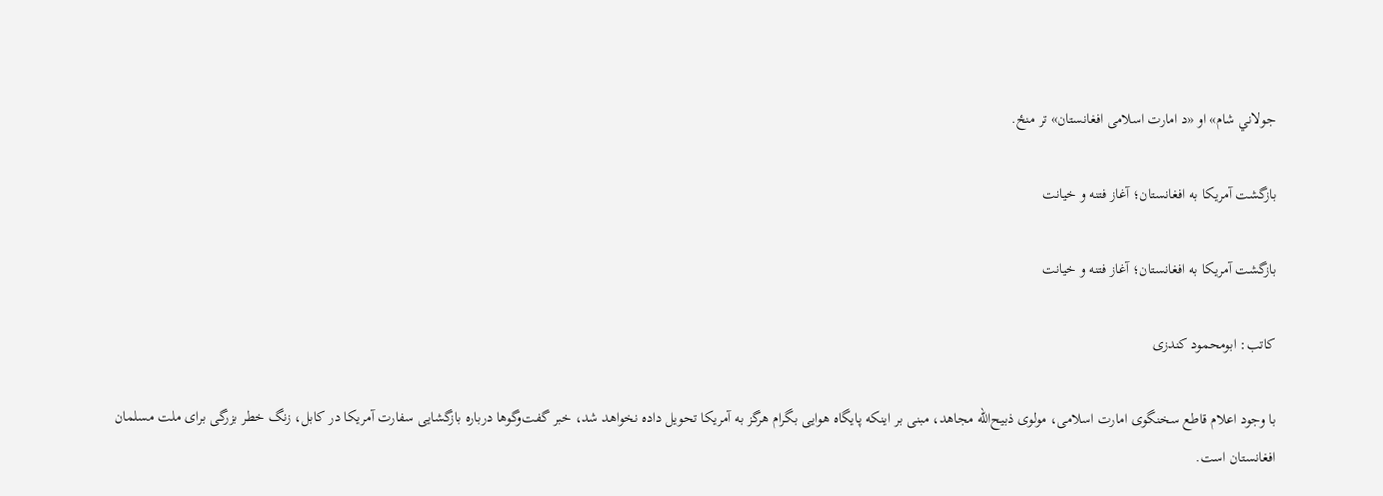جولاني شام» او «د امارت اسلامی افغانستان» تر منځ.

بازگشت آمریکا به افغانستان؛ آغاز فتنه و خیانت

بازگشت آمریکا به افغانستان؛ آغاز فتنه و خیانت

کاتب: ابومحمود کندزی

با وجود اعلام قاطع سخنگوی امارت اسلامی، مولوی ذبیح‌الله مجاهد، مبنی بر اینکه پایگاه هوایی بگرام هرگز به آمریکا تحویل داده نخواهد شد، خبر گفت‌وگوها درباره بازگشایی سفارت آمریکا در کابل، زنگ خطر بزرگی برای ملت مسلمان افغانستان است.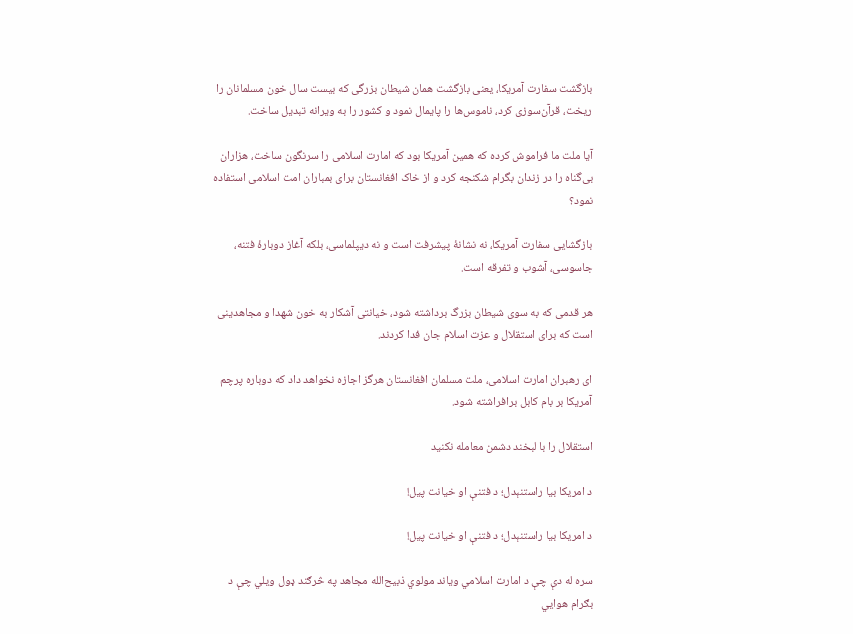بازگشت سفارت آمریکا، یعنی بازگشت همان شیطان بزرگی که بیست سال خون مسلمانان را ریخت، قرآن‌سوزی کرد، ناموس‌ها را پایمال نمود و کشور را به ویرانه تبدیل ساخت.

آیا ملت ما فراموش کرده که همین آمریکا بود که امارت اسلامی را سرنگون ساخت، هزاران بی‌گناه را در زندان بگرام شکنجه کرد و از خاک افغانستان برای بمباران امت اسلامی استفاده نمود؟

بازگشایی سفارت آمریکا، نه نشانهٔ پیشرفت است و نه دیپلماسی، بلکه آغاز دوبارهٔ فتنه، جاسوسی، آشوب و تفرقه است.

هر قدمی که به سوی شیطان بزرگ برداشته شود، خیانتی آشکار به خون شهدا و مجاهدینی است که برای استقلال و عزت اسلام جان فدا کردند.

ای رهبران امارت اسلامی، ملت مسلمان افغانستان هرگز اجازه نخواهد داد که دوباره پرچم آمریکا بر بام کابل برافراشته شود.

استقلال را با لبخند دشمن معامله نکنید

د امريکا بيا راستنېدل؛ د فتنې او خيانت پيل!

د امريکا بيا راستنېدل؛ د فتنې او خيانت پيل!

سره له دې چې د امارت اسلامي وياند مولوي ذبيح‌الله مجاهد په څرګند ډول ويلي چې د بګرام هوايي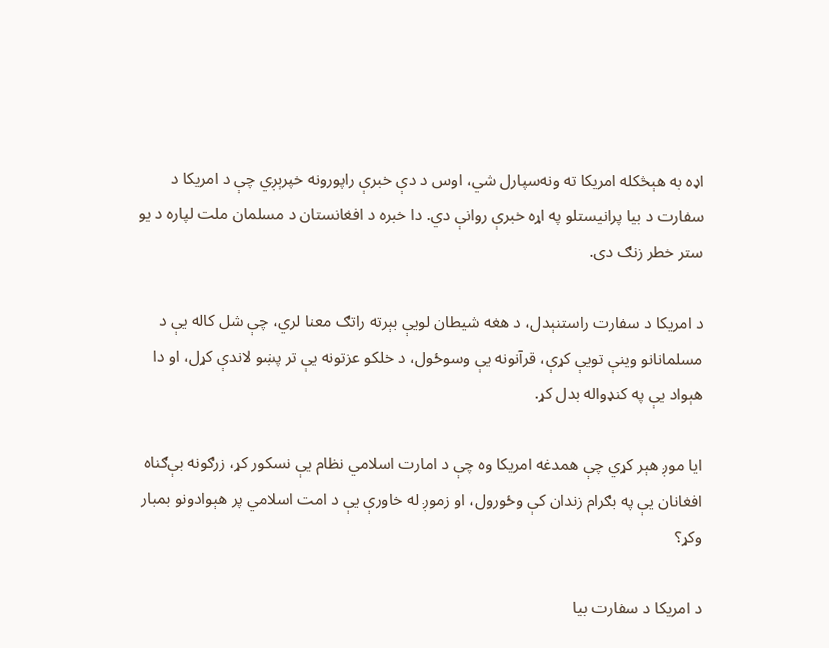اډه به هېڅکله امريکا ته ونه‌سپارل شي، اوس د دې خبرې راپورونه خپرېږي چې د امريکا د سفارت د بيا پرانيستلو په اړه خبرې روانې دي. دا خبره د افغانستان د مسلمان ملت لپاره د يو ستر خطر زنګ دی.

د امريکا د سفارت راستنېدل، د هغه شيطان لويې بېرته راتګ معنا لري، چې شل کاله يې د مسلمانانو وينې تویې کړې، قرآنونه يې وسوځول، د خلکو عزتونه يې تر پښو لاندې کړل، او دا هېواد يې په کنډواله بدل کړ.

ايا موږ هېر کړي چې همدغه امريکا وه چې د امارت اسلامي نظام يې نسکور کړ، زرګونه بې‌ګناه افغانان يې په بګرام زندان کې وځورول، او زموږ له خاورې يې د امت اسلامي پر هېوادونو بمبار وکړ؟

د امريکا د سفارت بيا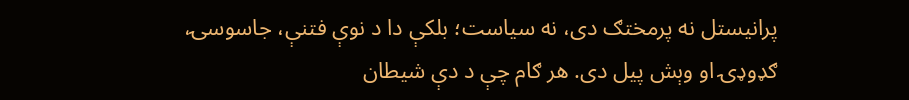پرانيستل نه پرمختګ دی، نه سياست؛ بلکې دا د نوې فتنې، جاسوسۍ، ګډوډۍ او وېش پيل دی. هر ګام چې د دې شيطان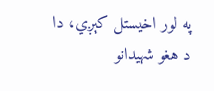په لور اخيستل کېږي، دا د هغو شهيدانو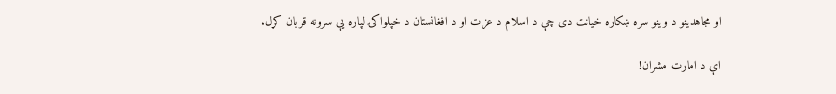او مجاهدينو د وينو سره ښکاره خيانت دی چې د اسلام د عزت او د افغانستان د خپلواکۍ لپاره يې سرونه قربان کړل.

اې د امارت مشران!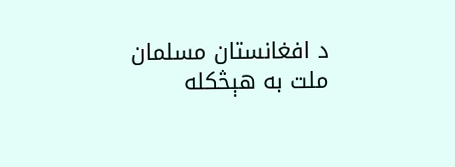د افغانستان مسلمان ملت به هېڅکله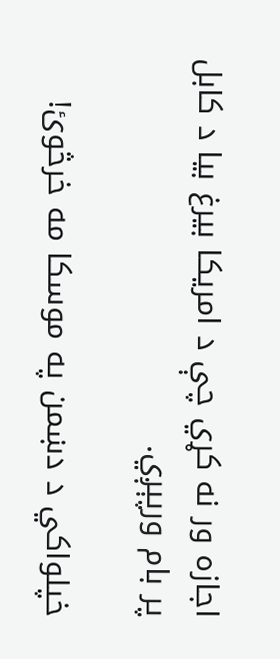اجازه ور نه کړي چې د امريکا بيرغ بيا د کابل پر بام ورپېږي.

خپلواکي د دښمن په موسکا مه خرڅوئ!